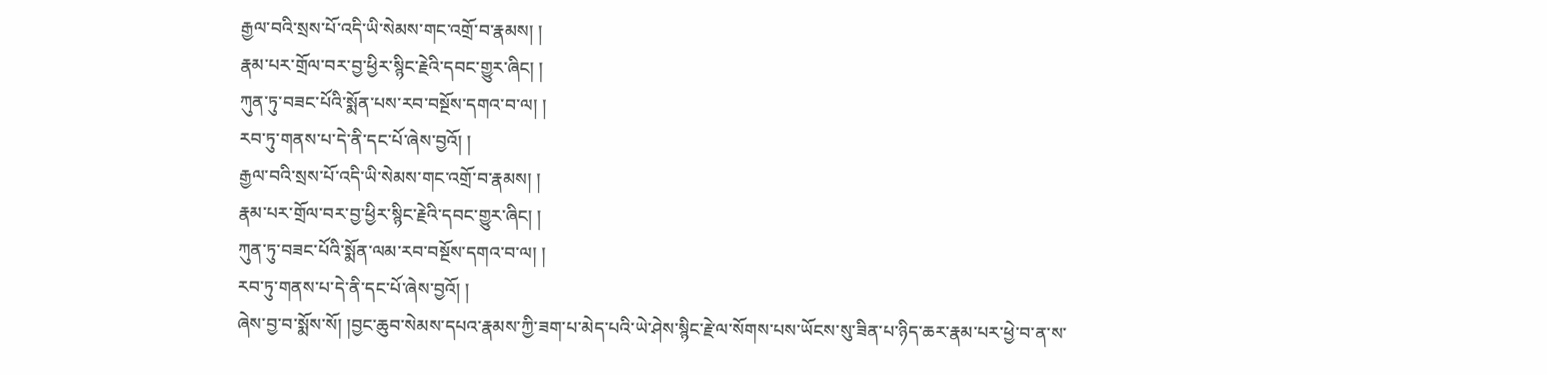རྒྱལ་བའི་སྲས་པོ་འདི་ཡི་སེམས་གང་འགྲོ་བ་རྣམས། །
རྣམ་པར་གྲོལ་བར་བྱ་ཕྱིར་སྙིང་རྗེའི་དབང་གྱུར་ཞིང། །
ཀུན་ཏུ་བཟང་པོའི་སྨོན་པས་རབ་བསྔོས་དགའ་བ་ལ། །
རབ་ཏུ་གནས་པ་དེ་ནི་དང་པོ་ཞེས་བྱའོ། །
རྒྱལ་བའི་སྲས་པོ་འདི་ཡི་སེམས་གང་འགྲོ་བ་རྣམས། །
རྣམ་པར་གྲོལ་བར་བྱ་ཕྱིར་སྙིང་རྗེའི་དབང་གྱུར་ཞིང། །
ཀུན་ཏུ་བཟང་པོའི་སྨོན་ལམ་རབ་བསྔོས་དགའ་བ་ལ། །
རབ་ཏུ་གནས་པ་དེ་ནི་དང་པོ་ཞེས་བྱའོ། །
ཞེས་བྱ་བ་སྨོས་སོ། །བྱང་ཆུབ་སེམས་དཔའ་རྣམས་ཀྱི་ཟག་པ་མེད་པའི་ཡེ་ཤེས་སྙིང་རྗེ་ལ་སོགས་པས་ཡོངས་སུ་ཟིན་པ་ཉིད་ཆར་རྣམ་པར་ཕྱེ་བ་ན་ས་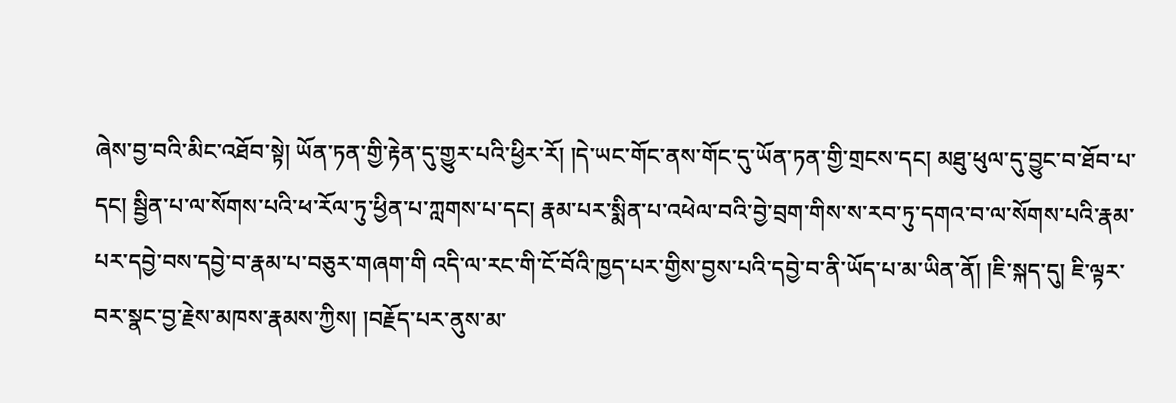ཞེས་བྱ་བའི་མིང་འཐོབ་སྟེ། ཡོན་ཏན་གྱི་རྟེན་དུ་གྱུར་པའི་ཕྱིར་རོ། །དེ་ཡང་གོང་ནས་གོང་དུ་ཡོན་ཏན་གྱི་གྲངས་དང། མཐུ་ཕུལ་དུ་བྱུང་བ་ཐོབ་པ་དང། སྦྱིན་པ་ལ་སོགས་པའི་ཕ་རོལ་ཏུ་ཕྱིན་པ་ཀླགས་པ་དང། རྣམ་པར་སྨིན་པ་འཕེལ་བའི་བྱེ་བྲག་གིས་ས་རབ་ཏུ་དགའ་བ་ལ་སོགས་པའི་རྣམ་པར་དབྱེ་བས་དབྱེ་བ་རྣམ་པ་བཅུར་གཞག་གི འདི་ལ་རང་གི་ངོ་བོའི་ཁྱད་པར་གྱིས་བྱས་པའི་དབྱེ་བ་ནི་ཡོད་པ་མ་ཡིན་ནོ། །ཇི་སྐད་དུ། ཇི་ལྟར་བར་སྣང་བྱ་རྗེས་མཁས་རྣམས་ཀྱིས། །བརྗོད་པར་ནུས་མ་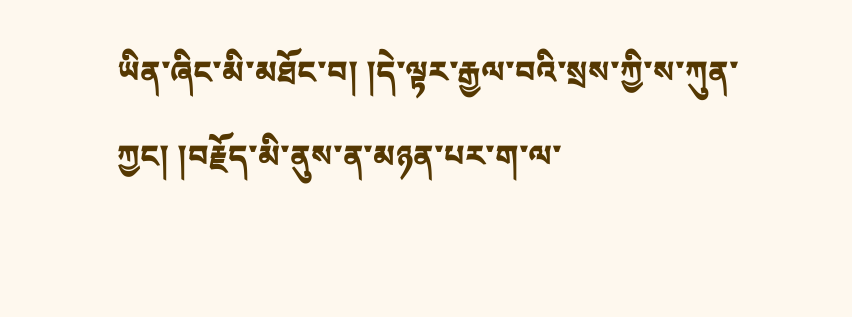ཡིན་ཞིང་མི་མཐོང་བ། །དེ་ལྟར་རྒྱལ་བའི་སྲས་ཀྱི་ས་ཀུན་ཀྱང། །བརྗོད་མི་ནུས་ན་མཉན་པར་ག་ལ་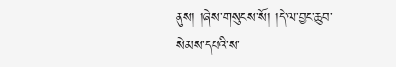ནུས། །ཞེས་གསུངས་སོ། །དེ་ལ་བྱང་ཆུབ་སེམས་དཔའི་ས་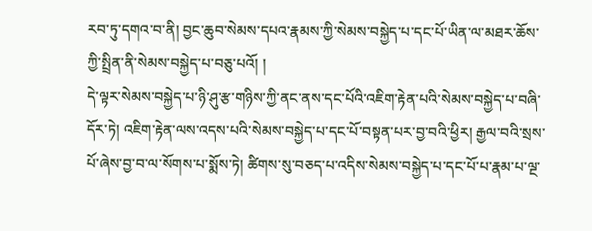རབ་ཏུ་དགའ་བ་ནི། བྱང་ཆུབ་སེམས་དཔའ་རྣམས་ཀྱི་སེམས་བསྐྱེད་པ་དང་པོ་ཡིན་ལ་མཐར་ཆོས་ཀྱི་སྤྲིན་ནི་སེམས་བསྐྱེད་པ་བཅུ་པའོ། །
དེ་ལྟར་སེམས་བསྐྱེད་པ་ཉི་ཤུ་རྩ་གཉིས་ཀྱི་ནང་ནས་དང་པོའི་འཇིག་རྟེན་པའི་སེམས་བསྐྱེད་པ་བཞི་དོར་ཏེ། འཇིག་རྟེན་ལས་འདས་པའི་སེམས་བསྐྱེད་པ་དང་པོ་བསྟན་པར་བྱ་བའི་ཕྱིར། རྒྱལ་བའི་སྲས་པོ་ཞེས་བྱ་བ་ལ་སོགས་པ་སྨོས་ཏེ། ཚིགས་སུ་བཅད་པ་འདིས་སེམས་བསྐྱེད་པ་དང་པོ་པ་རྣམ་པ་ལྔ་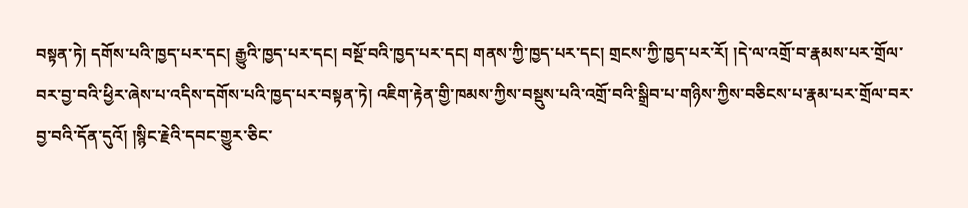བསྟན་ཏེ། དགོས་པའི་ཁྱད་པར་དང། རྒྱུའི་ཁྱད་པར་དང། བསྔོ་བའི་ཁྱད་པར་དང། གནས་ཀྱི་ཁྱད་པར་དང། གྲངས་ཀྱི་ཁྱད་པར་རོ། །དེ་ལ་འགྲོ་བ་རྣམས་པར་གྲོལ་བར་བྱ་བའི་ཕྱིར་ཞེས་པ་འདིས་དགོས་པའི་ཁྱད་པར་བསྟན་ཏེ། འཇིག་རྟེན་གྱི་ཁམས་ཀྱིས་བསྡུས་པའི་འགྲོ་བའི་སྒྲིབ་པ་གཉིས་ཀྱིས་བཅིངས་པ་རྣམ་པར་གྲོལ་བར་བྱ་བའི་དོན་དུའོ། །སྙིང་རྗེའི་དབང་གྱུར་ཅིང་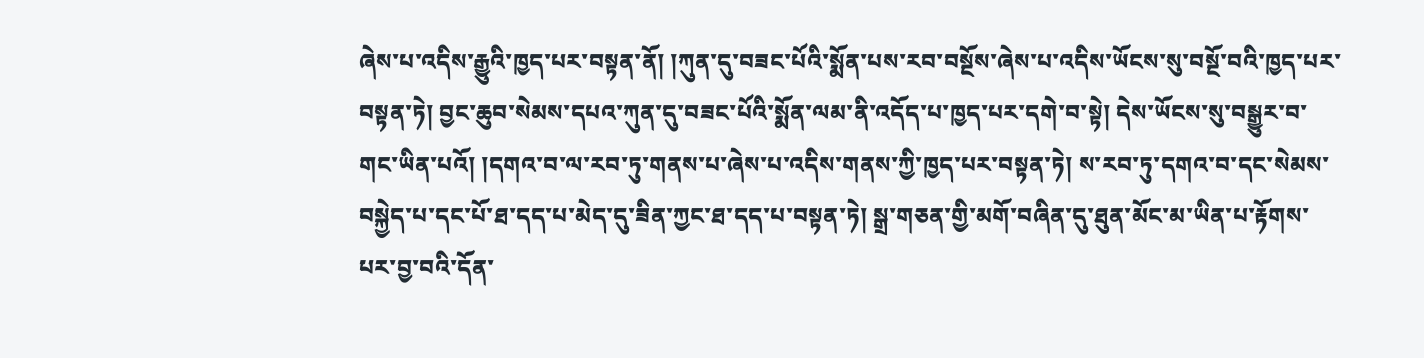ཞེས་པ་འདིས་རྒྱུའི་ཁྱད་པར་བསྟན་ནོ། །ཀུན་དུ་བཟང་པོའི་སྨོན་པས་རབ་བསྔོས་ཞེས་པ་འདིས་ཡོངས་སུ་བསྔོ་བའི་ཁྱད་པར་བསྟན་ཏེ། བྱང་ཆུབ་སེམས་དཔའ་ཀུན་དུ་བཟང་པོའི་སྨོན་ལམ་ནི་འདོད་པ་ཁྱད་པར་དགེ་བ་སྟེ། དེས་ཡོངས་སུ་བསྒྱུར་བ་གང་ཡིན་པའོ། །དགའ་བ་ལ་རབ་ཏུ་གནས་པ་ཞེས་པ་འདིས་གནས་ཀྱི་ཁྱད་པར་བསྟན་ཏེ། ས་རབ་ཏུ་དགའ་བ་དང་སེམས་བསྐྱེད་པ་དང་པོ་ཐ་དད་པ་མེད་དུ་ཟིན་ཀྱང་ཐ་དད་པ་བསྟན་ཏེ། སྒྲ་གཅན་གྱི་མགོ་བཞིན་དུ་ཐུན་མོང་མ་ཡིན་པ་རྟོགས་པར་བྱ་བའི་དོན་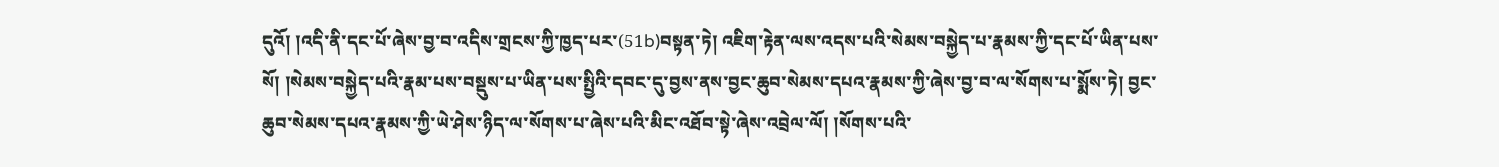དུའོ། །འདི་ནི་དང་པོ་ཞེས་བྱ་བ་འདིས་གྲངས་ཀྱི་ཁྱད་པར་(51b)བསྟན་ཏེ། འཇིག་རྟེན་ལས་འདས་པའི་སེམས་བསྐྱེད་པ་རྣམས་ཀྱི་དང་པོ་ཡིན་པས་སོ། །སེམས་བསྐྱེད་པའི་རྣམ་པས་བསྡུས་པ་ཡིན་པས་སྤྱིའི་དབང་དུ་བྱས་ནས་བྱང་ཆུབ་སེམས་དཔའ་རྣམས་ཀྱི་ཞེས་བྱ་བ་ལ་སོགས་པ་སྨོས་ཏེ། བྱང་ཆུབ་སེམས་དཔའ་རྣམས་ཀྱི་ཡེ་ཤེས་ཉིད་ལ་སོགས་པ་ཞེས་པའི་མིང་འཐོབ་སྟེ་ཞེས་འབྲེལ་ལོ། །སོགས་པའི་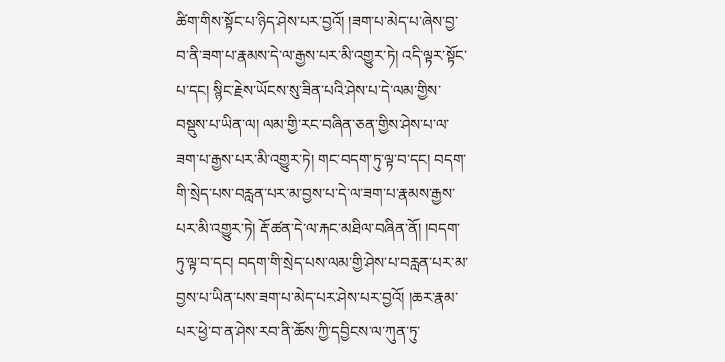ཚིག་གིས་སྟོང་པ་ཉིད་ཤེས་པར་བྱའོ། །ཟག་པ་མེད་པ་ཞེས་བྱ་བ་ནི་ཟག་པ་རྣམས་དེ་ལ་རྒྱས་པར་མི་འགྱུར་ཏེ། འདི་ལྟར་སྟོང་པ་དང། སྙིང་རྗེས་ཡོངས་སུ་ཟིན་པའི་ཤེས་པ་དེ་ལམ་གྱིས་བསྡུས་པ་ཡིན་ལ། ལམ་གྱི་རང་བཞིན་ཅན་གྱིས་ཤེས་པ་ལ་ཟག་པ་རྒྱས་པར་མི་འགྱུར་ཏེ། གང་བདག་ཏུ་ལྟ་བ་དང། བདག་གི་སྲེད་པས་བརླན་པར་མ་བྱས་པ་དེ་ལ་ཟག་པ་རྣམས་རྒྱས་པར་མི་འགྱུར་ཏེ། རྡོ་ཚན་དེ་ལ་རྐང་མཐིལ་བཞིན་ནོ། །བདག་ཏུ་ལྟ་བ་དང། བདག་གི་སྲེད་པས་ལམ་གྱི་ཤེས་པ་བརླན་པར་མ་བྱས་པ་ཡིན་པས་ཟག་པ་མེད་པར་ཤེས་པར་བྱའོ། །ཆར་རྣམ་པར་ཕྱེ་བ་ན་ཤེས་རབ་ནི་ཆོས་ཀྱི་དབྱིངས་ལ་ཀུན་ཏུ་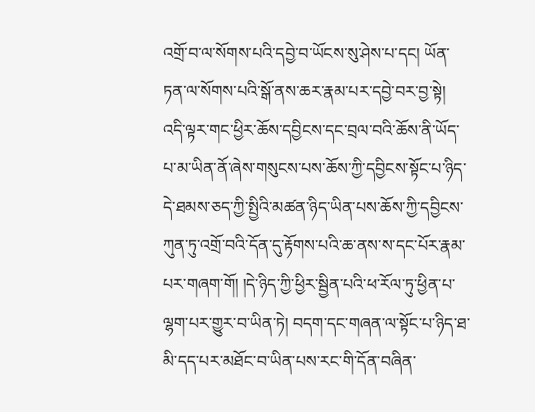འགྲོ་བ་ལ་སོགས་པའི་དབྱེ་བ་ཡོངས་སུ་ཤེས་པ་དང། ཡོན་ཏན་ལ་སོགས་པའི་སྒོ་ནས་ཆར་རྣམ་པར་དབྱེ་བར་བྱ་སྟེ། འདི་ལྟར་གང་ཕྱིར་ཆོས་དབྱིངས་དང་བྲལ་བའི་ཆོས་ནི་ཡོད་པ་མ་ཡིན་ནོ་ཞེས་གསུངས་པས་ཆོས་ཀྱི་དབྱིངས་སྟོང་པ་ཉིད་དེ་ཐམས་ཅད་ཀྱི་སྤྱིའི་མཚན་ཉིད་ཡིན་པས་ཆོས་ཀྱི་དབྱིངས་ཀུན་ཏུ་འགྲོ་བའི་དོན་དུ་རྟོགས་པའི་ཆ་ནས་ས་དང་པོར་རྣམ་པར་གཞག་གོ། །དེ་ཉིད་ཀྱི་ཕྱིར་སྦྱིན་པའི་ཕ་རོལ་ཏུ་ཕྱིན་པ་ལྷག་པར་གྱུར་བ་ཡིན་ཏེ། བདག་དང་གཞན་ལ་སྟོང་པ་ཉིད་ཐ་མི་དད་པར་མཐོང་བ་ཡིན་པས་རང་གི་དོན་བཞིན་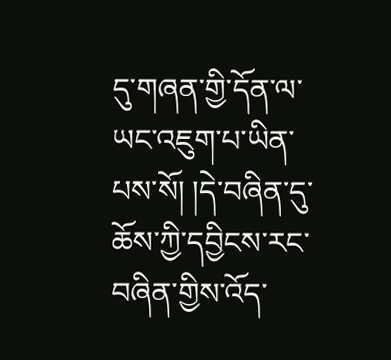དུ་གཞན་གྱི་དོན་ལ་ཡང་འཇུག་པ་ཡིན་པས་སོ། །དེ་བཞིན་དུ་ཆོས་ཀྱི་དབྱིངས་རང་བཞིན་གྱིས་འོད་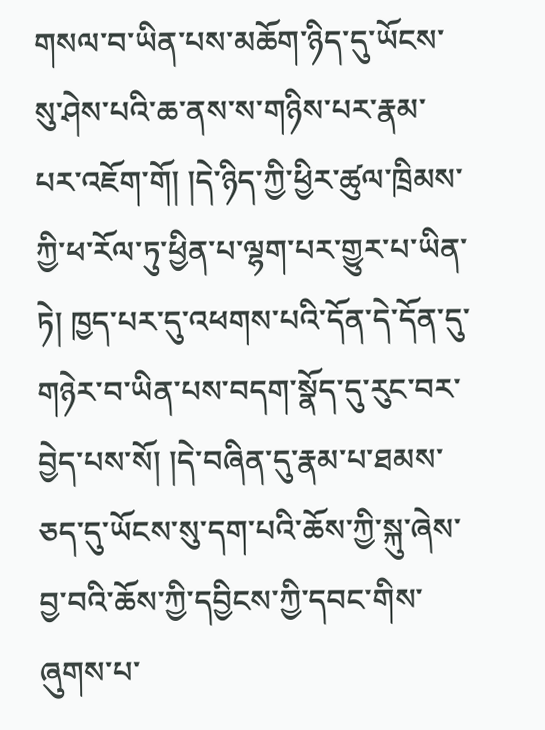གསལ་བ་ཡིན་པས་མཆོག་ཉིད་དུ་ཡོངས་སུ་ཤེས་པའི་ཆ་ནས་ས་གཉིས་པར་རྣམ་པར་འཇོག་གོ། །དེ་ཉིད་ཀྱི་ཕྱིར་ཚུལ་ཁྲིམས་ཀྱི་ཕ་རོལ་ཏུ་ཕྱིན་པ་ལྷག་པར་གྱུར་པ་ཡིན་ཏེ། ཁྱད་པར་དུ་འཕགས་པའི་དོན་དེ་དོན་དུ་གཉེར་བ་ཡིན་པས་བདག་སྣོད་དུ་རུང་བར་བྱེད་པས་སོ། །དེ་བཞིན་དུ་རྣམ་པ་ཐམས་ཅད་དུ་ཡོངས་སུ་དག་པའི་ཆོས་ཀྱི་སྐུ་ཞེས་བྱ་བའི་ཆོས་ཀྱི་དབྱིངས་ཀྱི་དབང་གིས་ཞུགས་པ་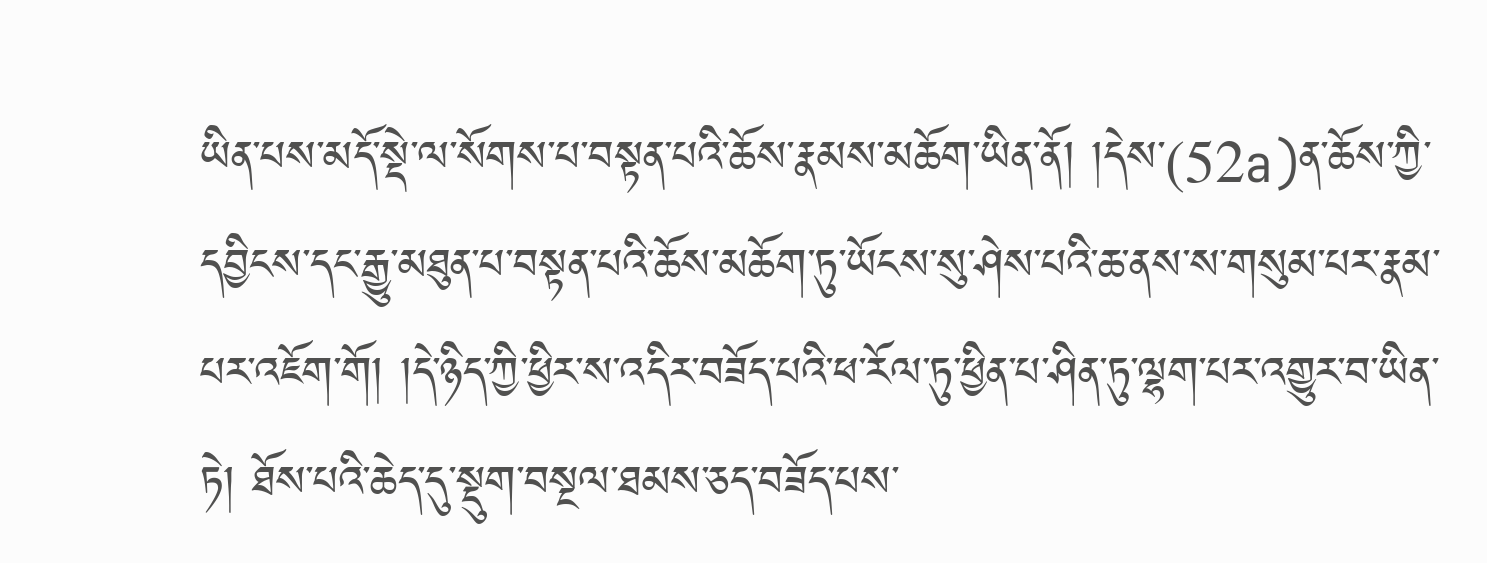ཡིན་པས་མདོ་སྡེ་ལ་སོགས་པ་བསྟན་པའི་ཆོས་རྣམས་མཆོག་ཡིན་ནོ། །དེས་(52a)ན་ཆོས་ཀྱི་དབྱིངས་དང་རྒྱུ་མཐུན་པ་བསྟན་པའི་ཆོས་མཆོག་ཏུ་ཡོངས་སུ་ཤེས་པའི་ཆ་ནས་ས་གསུམ་པར་རྣམ་པར་འཇོག་གོ། །དེ་ཉིད་ཀྱི་ཕྱིར་ས་འདིར་བཟོད་པའི་ཕ་རོལ་ཏུ་ཕྱིན་པ་ཤིན་ཏུ་ལྷག་པར་འགྱུར་བ་ཡིན་ཏེ། ཐོས་པའི་ཆེད་དུ་སྡུག་བསྔལ་ཐམས་ཅད་བཟོད་པས་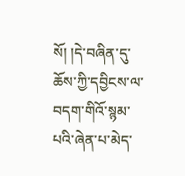སོ། །དེ་བཞིན་དུ་ཆོས་ཀྱི་དབྱིངས་ལ་བདག་གིའོ་སྙམ་པའི་ཞེན་པ་མེད་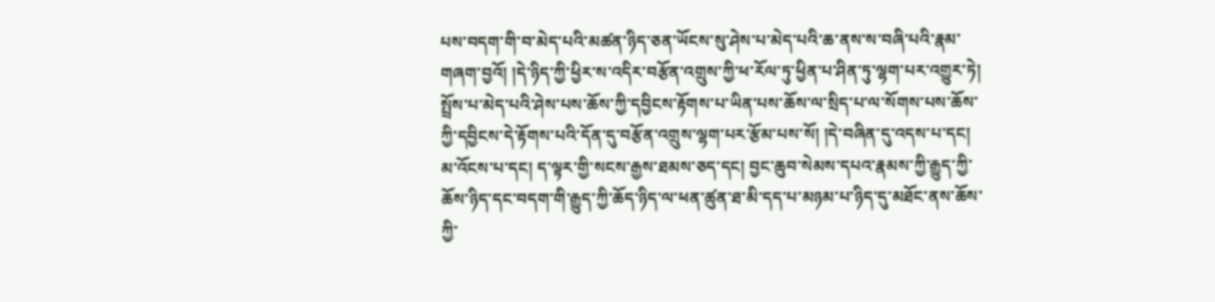པས་བདག་གི་བ་མེད་པའི་མཚན་ཉིད་ཅན་ཡོངས་སུ་ཤེས་པ་མེད་པའི་ཆ་ནས་ས་བཞི་པའི་རྣམ་གཞག་བྱའོ། །དེ་ཉིད་ཀྱི་ཕྱིར་ས་འདིར་བརྩོན་འགྲུས་ཀྱི་ཕ་རོལ་ཏུ་ཕྱིན་པ་ཤིན་ཏུ་ལྷག་པར་འགྱུར་ཏེ། སྤྲོས་པ་མེད་པའི་ཤེས་པས་ཆོས་ཀྱི་དབྱིངས་རྟོགས་པ་ཡིན་པས་ཆོས་ལ་སྲིད་པ་ལ་སོགས་པས་ཆོས་ཀྱི་དབྱིངས་དེ་རྟོགས་པའི་དོན་དུ་བརྩོན་འགྲུས་ལྷག་པར་རྩོམ་པས་སོ། །དེ་བཞིན་དུ་འདས་པ་དང། མ་འོངས་པ་དང། ད་ལྟར་གྱི་སངས་རྒྱས་ཐམས་ཅད་དང། བྱང་ཆུབ་སེམས་དཔའ་རྣམས་ཀྱི་རྒྱུད་ཀྱི་ཆོས་ཉིད་དང་བདག་གི་རྒྱུད་ཀྱི་ཆོད་ཉིད་ལ་ཕན་ཚུན་ཐ་མི་དད་པ་མཉམ་པ་ཉིད་དུ་མཐོང་ནས་ཆོས་ཀྱི་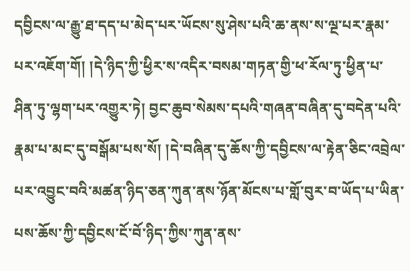དབྱིངས་ལ་རྒྱུ་ཐ་དད་པ་མེད་པར་ཡོངས་སུ་ཤེས་པའི་ཆ་ནས་ས་ལྔ་པར་རྣམ་པར་འཇོག་གོ། །དེ་ཉིད་ཀྱི་ཕྱིར་ས་འདིར་བསམ་གཏན་གྱི་ཕ་རོལ་ཏུ་ཕྱིན་པ་ཤིན་ཏུ་ལྷག་པར་འགྱུར་ཏེ། བྱང་ཆུབ་སེམས་དཔའི་གཞན་བཞིན་དུ་བདེན་པའི་རྣམ་པ་མང་དུ་བསྒོམ་པས་སོ། །དེ་བཞིན་དུ་ཆོས་ཀྱི་དབྱིངས་ལ་རྟེན་ཅིང་འབྲེལ་པར་འབྱུང་བའི་མཚན་ཉིད་ཅན་ཀུན་ནས་ཉོན་མོངས་པ་གློ་བུར་བ་ཡོད་པ་ཡིན་པས་ཆོས་ཀྱི་དབྱིངས་ངོ་བོ་ཉིད་ཀྱིས་ཀུན་ནས་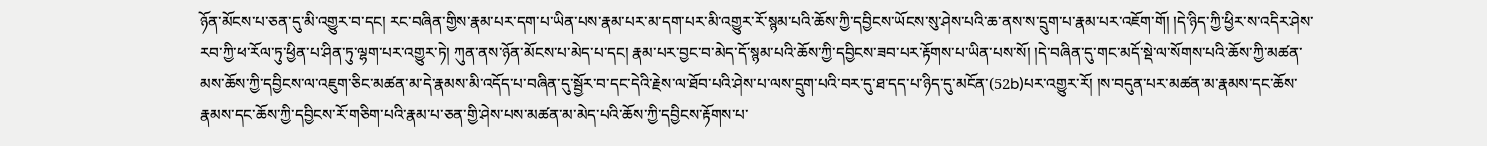ཉོན་མོངས་པ་ཅན་དུ་མི་འགྱུར་བ་དང། རང་བཞིན་གྱིས་རྣམ་པར་དག་པ་ཡིན་པས་རྣམ་པར་མ་དག་པར་མི་འགྱུར་རོ་སྙམ་པའི་ཆོས་ཀྱི་དབྱིངས་ཡོངས་སུ་ཤེས་པའི་ཆ་ནས་ས་དྲུག་པ་རྣམ་པར་འཇོག་གོ། །དེ་ཉིད་ཀྱི་ཕྱིར་ས་འདིར་ཤེས་རབ་ཀྱི་ཕ་རོལ་ཏུ་ཕྱིན་པ་ཤིན་ཏུ་ལྷག་པར་འགྱུར་ཏེ། ཀུན་ནས་ཉོན་མོངས་པ་མེད་པ་དང། རྣམ་པར་བྱང་བ་མེད་དོ་སྙམ་པའི་ཆོས་ཀྱི་དབྱིངས་ཟབ་པར་རྟོགས་པ་ཡིན་པས་སོ། །དེ་བཞིན་དུ་གང་མདོ་སྡེ་ལ་སོགས་པའི་ཆོས་ཀྱི་མཚན་མས་ཆོས་ཀྱི་དབྱིངས་ལ་འཇུག་ཅིང་མཚན་མ་དེ་རྣམས་མི་འདོད་པ་བཞིན་དུ་སྦྱོར་བ་དང་དེའི་རྗེས་ལ་ཐོབ་པའི་ཤེས་པ་ལས་དྲུག་པའི་བར་དུ་ཐ་དད་པ་ཉིད་དུ་མངོན་(52b)པར་འགྱུར་རོ། །ས་བདུན་པར་མཚན་མ་རྣམས་དང་ཆོས་རྣམས་དང་ཆོས་ཀྱི་དབྱིངས་རོ་གཅིག་པའི་རྣམ་པ་ཅན་གྱི་ཤེས་པས་མཚན་མ་མེད་པའི་ཆོས་ཀྱི་དབྱིངས་རྟོགས་པ་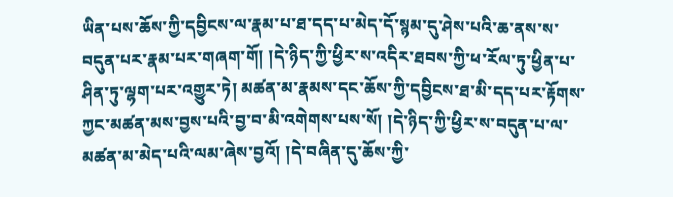ཡིན་པས་ཆོས་ཀྱི་དབྱིངས་ལ་རྣམ་པ་ཐ་དད་པ་མེད་དོ་སྙམ་དུ་ཤེས་པའི་ཆ་ནས་ས་བདུན་པར་རྣམ་པར་གཞག་གོ། །དེ་ཉིད་ཀྱི་ཕྱིར་ས་འདིར་ཐབས་ཀྱི་ཕ་རོལ་ཏུ་ཕྱིན་པ་ཤིན་ཏུ་ལྷག་པར་འགྱུར་ཏེ། མཚན་མ་རྣམས་དང་ཆོས་ཀྱི་དབྱིངས་ཐ་མི་དད་པར་རྟོགས་ཀྱང་མཚན་མས་བྱས་པའི་བྱ་བ་མི་འགེགས་པས་སོ། །དེ་ཉིད་ཀྱི་ཕྱིར་ས་བདུན་པ་ལ་མཚན་མ་མེད་པའི་ལམ་ཞེས་བྱའོ། །དེ་བཞིན་དུ་ཆོས་ཀྱི་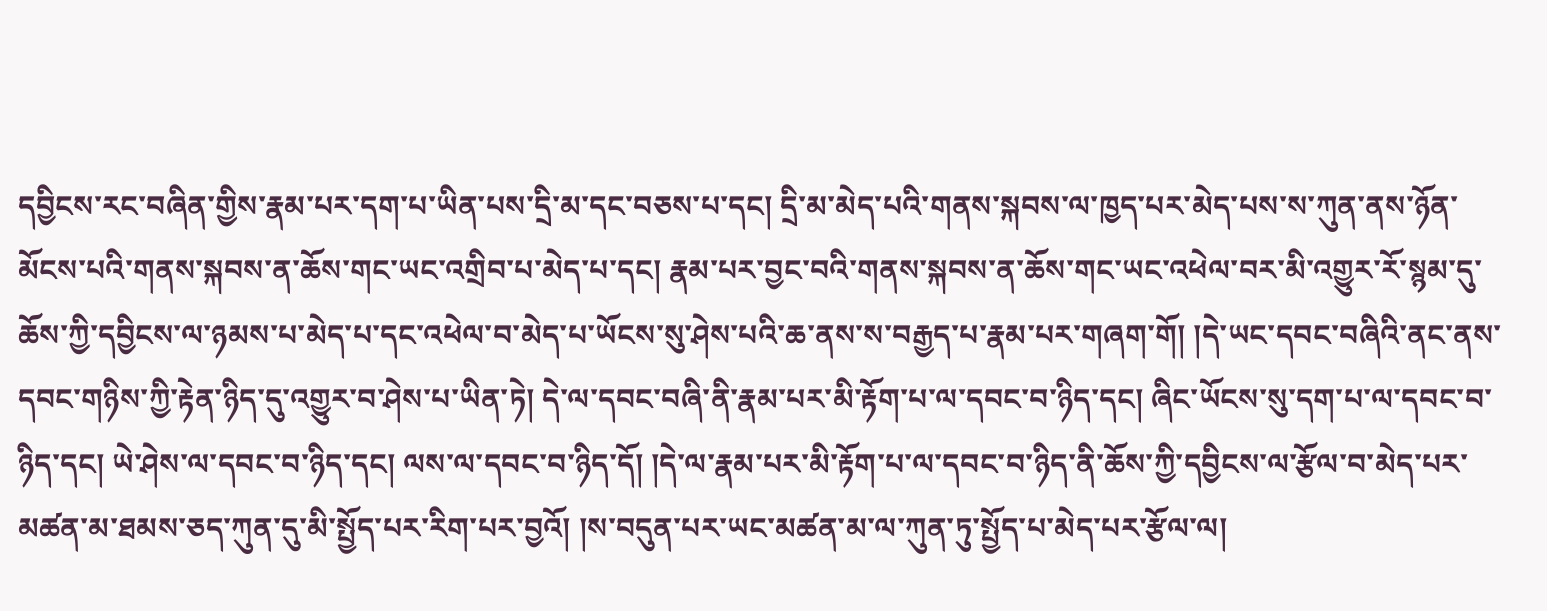དབྱིངས་རང་བཞིན་གྱིས་རྣམ་པར་དག་པ་ཡིན་པས་དྲི་མ་དང་བཅས་པ་དང། དྲི་མ་མེད་པའི་གནས་སྐབས་ལ་ཁྱད་པར་མེད་པས་ས་ཀུན་ནས་ཉོན་མོངས་པའི་གནས་སྐབས་ན་ཆོས་གང་ཡང་འགྲིབ་པ་མེད་པ་དང། རྣམ་པར་བྱང་བའི་གནས་སྐབས་ན་ཆོས་གང་ཡང་འཕེལ་བར་མི་འགྱུར་རོ་སྙམ་དུ་ཆོས་ཀྱི་དབྱིངས་ལ་ཉམས་པ་མེད་པ་དང་འཕེལ་བ་མེད་པ་ཡོངས་སུ་ཤེས་པའི་ཆ་ནས་ས་བརྒྱད་པ་རྣམ་པར་གཞག་གོ། །དེ་ཡང་དབང་བཞིའི་ནང་ནས་དབང་གཉིས་ཀྱི་རྟེན་ཉིད་དུ་འགྱུར་བ་ཤེས་པ་ཡིན་ཏེ། དེ་ལ་དབང་བཞི་ནི་རྣམ་པར་མི་རྟོག་པ་ལ་དབང་བ་ཉིད་དང། ཞིང་ཡོངས་སུ་དག་པ་ལ་དབང་བ་ཉིད་དང། ཡེ་ཤེས་ལ་དབང་བ་ཉིད་དང། ལས་ལ་དབང་བ་ཉིད་དོ། །དེ་ལ་རྣམ་པར་མི་རྟོག་པ་ལ་དབང་བ་ཉིད་ནི་ཆོས་ཀྱི་དབྱིངས་ལ་རྩོལ་བ་མེད་པར་མཚན་མ་ཐམས་ཅད་ཀུན་དུ་མི་སྤྱོད་པར་རིག་པར་བྱའོ། །ས་བདུན་པར་ཡང་མཚན་མ་ལ་ཀུན་ཏུ་སྤྱོད་པ་མེད་པར་རྩོལ་ལ།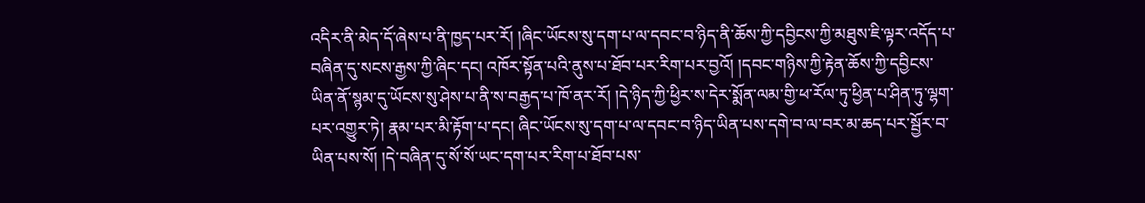འདིར་ནི་མེད་དོ་ཞེས་པ་ནི་ཁྱད་པར་རོ། །ཞིང་ཡོངས་སུ་དག་པ་ལ་དབང་བ་ཉིད་ནི་ཆོས་ཀྱི་དབྱིངས་ཀྱི་མཐུས་ཇི་ལྟར་འདོད་པ་བཞིན་དུ་སངས་རྒྱས་ཀྱི་ཞིང་དང། འཁོར་སྟོན་པའི་ནུས་པ་ཐོབ་པར་རིག་པར་བྱའོ། །དབང་གཉིས་ཀྱི་རྟེན་ཆོས་ཀྱི་དབྱིངས་ཡིན་ནོ་སྙམ་དུ་ཡོངས་སུ་ཤེས་པ་ནི་ས་བརྒྱད་པ་ཁོ་ནར་རོ། །དེ་ཉིད་ཀྱི་ཕྱིར་ས་དེར་སྨོན་ལམ་གྱི་ཕ་རོལ་ཏུ་ཕྱིན་པ་ཤིན་ཏུ་ལྷག་པར་འགྱུར་ཏེ། རྣམ་པར་མི་རྟོག་པ་དང། ཞིང་ཡོངས་སུ་དག་པ་ལ་དབང་བ་ཉིད་ཡིན་པས་དགེ་བ་ལ་བར་མ་ཆད་པར་སྦྱོར་བ་ཡིན་པས་སོ། །དེ་བཞིན་དུ་སོ་སོ་ཡང་དག་པར་རིག་པ་ཐོབ་པས་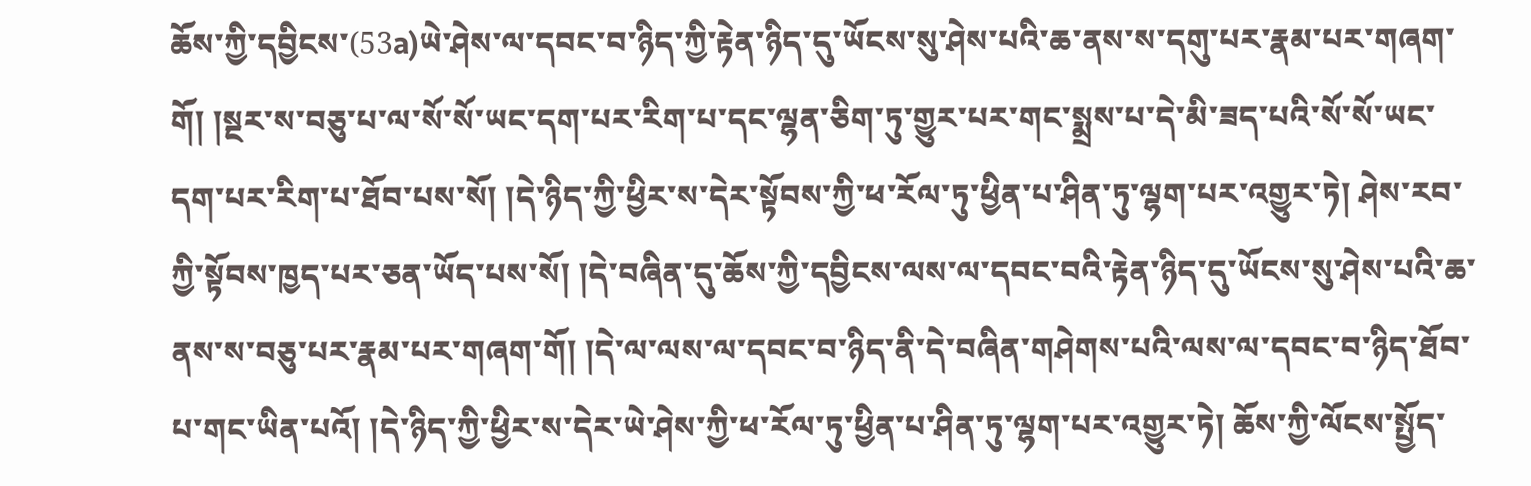ཆོས་ཀྱི་དབྱིངས་(53a)ཡེ་ཤེས་ལ་དབང་བ་ཉིད་ཀྱི་རྟེན་ཉིད་དུ་ཡོངས་སུ་ཤེས་པའི་ཆ་ནས་ས་དགུ་པར་རྣམ་པར་གཞག་གོ། །སྔར་ས་བཅུ་པ་ལ་སོ་སོ་ཡང་དག་པར་རིག་པ་དང་ལྷན་ཅིག་ཏུ་གྱུར་པར་གང་སྨྲས་པ་དེ་མི་ཟད་པའི་སོ་སོ་ཡང་དག་པར་རིག་པ་ཐོབ་པས་སོ། །དེ་ཉིད་ཀྱི་ཕྱིར་ས་དེར་སྟོབས་ཀྱི་ཕ་རོལ་ཏུ་ཕྱིན་པ་ཤིན་ཏུ་ལྷག་པར་འགྱུར་ཏེ། ཤེས་རབ་ཀྱི་སྟོབས་ཁྱད་པར་ཅན་ཡོད་པས་སོ། །དེ་བཞིན་དུ་ཆོས་ཀྱི་དབྱིངས་ལས་ལ་དབང་བའི་རྟེན་ཉིད་དུ་ཡོངས་སུ་ཤེས་པའི་ཆ་ནས་ས་བཅུ་པར་རྣམ་པར་གཞག་གོ། །དེ་ལ་ལས་ལ་དབང་བ་ཉིད་ནི་དེ་བཞིན་གཤེགས་པའི་ལས་ལ་དབང་བ་ཉིད་ཐོབ་པ་གང་ཡིན་པའོ། །དེ་ཉིད་ཀྱི་ཕྱིར་ས་དེར་ཡེ་ཤེས་ཀྱི་ཕ་རོལ་ཏུ་ཕྱིན་པ་ཤིན་ཏུ་ལྷག་པར་འགྱུར་ཏེ། ཆོས་ཀྱི་ལོངས་སྤྱོད་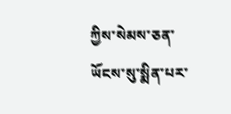ཀྱིས་སེམས་ཅན་ཡོངས་སུ་སྨིན་པར་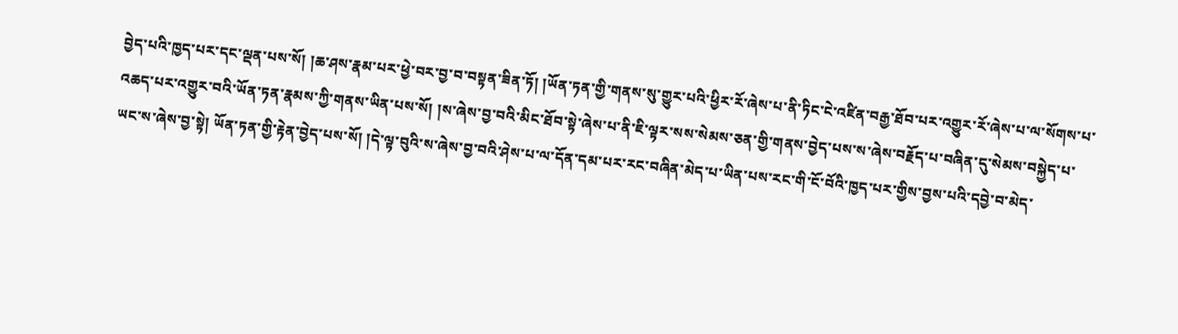བྱེད་པའི་ཁྱད་པར་དང་ལྡན་པས་སོ། །ཆ་ཤས་རྣམ་པར་ཕྱེ་བར་བྱ་བ་བསྟན་ཟིན་ཏོ། །ཡོན་ཏན་གྱི་གནས་སུ་གྱུར་པའི་ཕྱིར་རོ་ཞེས་པ་ནི་ཏིང་ངེ་འཛིན་བརྒྱ་ཐོབ་པར་འགྱུར་རོ་ཞེས་པ་ལ་སོགས་པ་འཆད་པར་འགྱུར་བའི་ཡོན་ཏན་རྣམས་ཀྱི་གནས་ཡིན་པས་སོ། །ས་ཞེས་བྱ་བའི་མིང་ཐོབ་སྟེ་ཞེས་པ་ནི་ཇི་ལྟར་སས་སེམས་ཅན་གྱི་གནས་བྱེད་པས་ས་ཞེས་བརྗོད་པ་བཞིན་དུ་སེམས་བསྐྱེད་པ་ཡང་ས་ཞེས་བྱ་སྟེ། ཡོན་ཏན་གྱི་རྟེན་བྱེད་པས་སོ། །དེ་ལྟ་བུའི་ས་ཞེས་བྱ་བའི་ཤེས་པ་ལ་དོན་དམ་པར་རང་བཞིན་མེད་པ་ཡིན་པས་རང་གི་ངོ་བོའི་ཁྱད་པར་གྱིས་བྱས་པའི་དབྱེ་བ་མེད་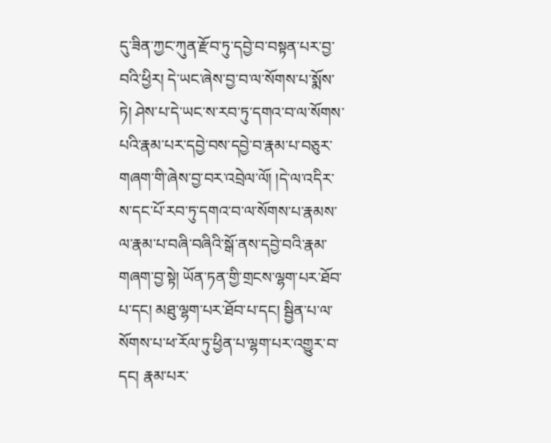དུ་ཟིན་ཀྱང་ཀུན་རྫོབ་ཏུ་དབྱེ་བ་བསྟན་པར་བྱ་བའི་ཕྱིར། དེ་ཡང་ཞེས་བྱ་བ་ལ་སོགས་པ་སྨོས་ཏེ། ཤེས་པ་དེ་ཡང་ས་རབ་ཏུ་དགའ་བ་ལ་སོགས་པའི་རྣམ་པར་དབྱེ་བས་དབྱེ་བ་རྣམ་པ་བཅུར་གཞག་གི་ཞེས་བྱ་བར་འབྲེལ་ལོ། །དེ་ལ་འདིར་ས་དང་པོ་རབ་ཏུ་དགའ་བ་ལ་སོགས་པ་རྣམས་ལ་རྣམ་པ་བཞི་བཞིའི་སྒོ་ནས་དབྱེ་བའི་རྣམ་གཞག་བྱ་སྟེ། ཡོན་ཏན་གྱི་གྲངས་ལྷག་པར་ཐོབ་པ་དང། མཐུ་ལྷག་པར་ཐོབ་པ་དང། སྦྱིན་པ་ལ་སོགས་པ་ཕ་རོལ་ཏུ་ཕྱིན་པ་ལྷག་པར་འགྱུར་བ་དང། རྣམ་པར་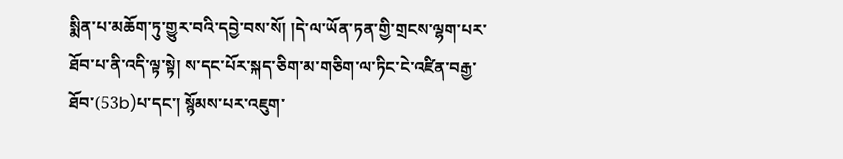སྨིན་པ་མཆོག་ཏུ་གྱུར་བའི་དབྱེ་བས་སོ། །དེ་ལ་ཡོན་ཏན་གྱི་གྲངས་ལྷག་པར་ཐོབ་པ་ནི་འདི་ལྟ་སྟེ། ས་དང་པོར་སྐད་ཅིག་མ་གཅིག་ལ་ཏིང་ངེ་འཛིན་བརྒྱ་ཐོབ་(53b)པ་དང་། སྙོམས་པར་འཇུག་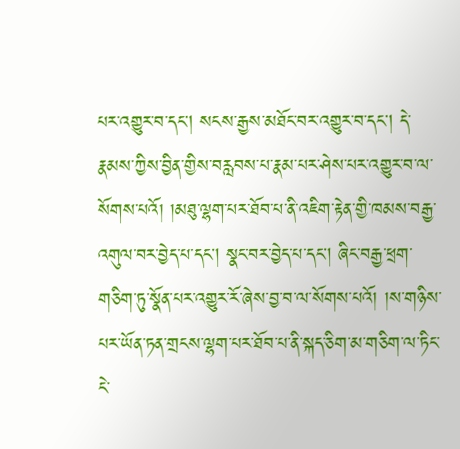པར་འགྱུར་བ་དང། སངས་རྒྱས་མཐོང་བར་འགྱུར་བ་དང། དེ་རྣམས་ཀྱིས་བྱིན་གྱིས་བརླབས་པ་རྣམ་པར་ཤེས་པར་འགྱུར་བ་ལ་སོགས་པའོ། །མཐུ་ལྷག་པར་ཐོབ་པ་ནི་འཇིག་རྟེན་གྱི་ཁམས་བརྒྱ་འགུལ་བར་བྱེད་པ་དང། སྣང་བར་བྱེད་པ་དང། ཞིང་བརྒྱ་ཕྲག་གཅིག་ཏུ་སྣོན་པར་འགྱུར་རོ་ཞེས་བྱ་བ་ལ་སོགས་པའོ། །ས་གཉིས་པར་ཡོན་ཏན་གྲངས་ལྷག་པར་ཐོབ་པ་ནི་སྐད་ཅིག་མ་གཅིག་ལ་ཏིང་ངེ་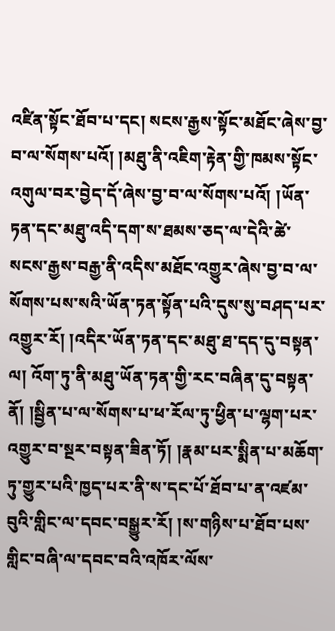འཛིན་སྟོང་ཐོབ་པ་དང། སངས་རྒྱས་སྟོང་མཐོང་ཞེས་བྱ་བ་ལ་སོགས་པའོ། །མཐུ་ནི་འཇིག་རྟེན་གྱི་ཁམས་སྟོང་འགུལ་བར་བྱེད་དོ་ཞེས་བྱ་བ་ལ་སོགས་པའོ། །ཡོན་ཏན་དང་མཐུ་འདི་དག་ས་ཐམས་ཅད་ལ་དེའི་ཚེ་སངས་རྒྱས་བརྒྱ་ནི་འདིས་མཐོང་འགྱུར་ཞེས་བྱ་བ་ལ་སོགས་པས་སའི་ཡོན་ཏན་སྟོན་པའི་དུས་སུ་བཤད་པར་འགྱུར་རོ། །འདིར་ཡོན་ཏན་དང་མཐུ་ཐ་དད་དུ་བསྟན་ལ། འོག་ཏུ་ནི་མཐུ་ཡོན་ཏན་གྱི་རང་བཞིན་དུ་བསྟན་ནོ། །སྦྱིན་པ་ལ་སོགས་པ་ཕ་རོལ་ཏུ་ཕྱིན་པ་ལྷག་པར་འགྱུར་བ་སྔར་བསྟན་ཟིན་ཏོ། །རྣམ་པར་སྨིན་པ་མཆོག་ཏུ་གྱུར་པའི་ཁྱད་པར་ནི་ས་དང་པོ་ཐོབ་པ་ན་འཛམ་བུའི་གླིང་ལ་དབང་བསྒྱུར་རོ། །ས་གཉིས་པ་ཐོབ་པས་གླིང་བཞི་ལ་དབང་བའི་འཁོར་ལོས་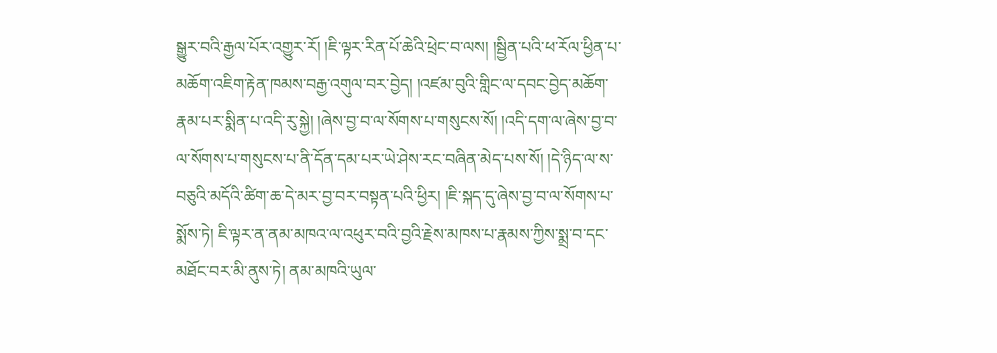སྒྱུར་བའི་རྒྱལ་པོར་འགྱུར་རོ། །ཇི་ལྟར་རིན་པོ་ཆེའི་ཕྲེང་བ་ལས། །སྦྱིན་པའི་ཕ་རོལ་ཕྱིན་པ་མཆོག་འཇིག་རྟེན་ཁམས་བརྒྱ་འགུལ་བར་བྱེད། །འཛམ་བུའི་གླིང་ལ་དབང་བྱེད་མཆོག་རྣམ་པར་སྨིན་པ་འདི་རུ་སྐྱེ། །ཞེས་བྱ་བ་ལ་སོགས་པ་གསུངས་སོ། །འདི་དག་ལ་ཞེས་བྱ་བ་ལ་སོགས་པ་གསུངས་པ་ནི་དོན་དམ་པར་ཡེ་ཤེས་རང་བཞིན་མེད་པས་སོ། །དེ་ཉིད་ལ་ས་བཅུའི་མདོའི་ཚིག་ཆ་དེ་མར་བྱ་བར་བསྟན་པའི་ཕྱིར། །ཇི་སྐད་དུ་ཞེས་བྱ་བ་ལ་སོགས་པ་སྨོས་ཏེ། ཇི་ལྟར་ན་ནམ་མཁའ་ལ་འཕུར་བའི་བྱའི་རྗེས་མཁས་པ་རྣམས་ཀྱིས་སྨྲ་བ་དང་མཐོང་བར་མི་ནུས་ཏེ། ནམ་མཁའི་ཡུལ་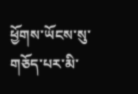ཕྱོགས་ཡོངས་སུ་གཅོད་པར་མི་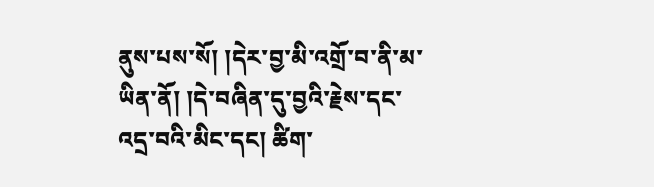ནུས་པས་སོ། །དེར་བྱ་མི་འགྲོ་བ་ནི་མ་ཡིན་ནོ། །དེ་བཞིན་དུ་བྱའི་རྗེས་དང་འདྲ་བའི་མིང་དང། ཚིག་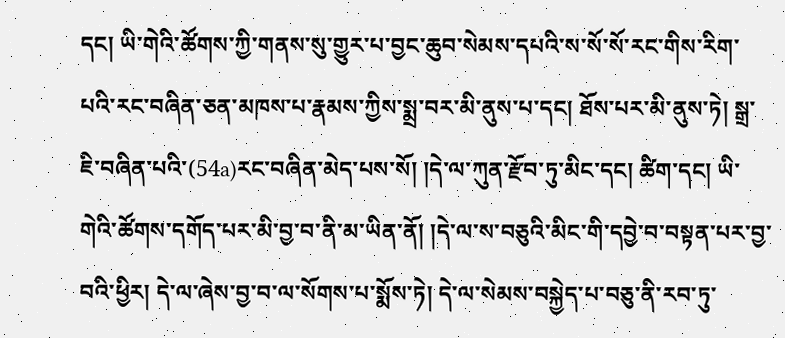དང། ཡི་གེའི་ཚོགས་ཀྱི་གནས་སུ་གྱུར་པ་བྱང་ཆུབ་སེམས་དཔའི་ས་སོ་སོ་རང་གིས་རིག་པའི་རང་བཞིན་ཅན་མཁས་པ་རྣམས་ཀྱིས་སྨྲ་བར་མི་ནུས་པ་དང། ཐོས་པར་མི་ནུས་ཏེ། སྒྲ་ཇི་བཞིན་པའི་(54a)རང་བཞིན་མེད་པས་སོ། །དེ་ལ་ཀུན་རྫོབ་ཏུ་མིང་དང། ཚིག་དང། ཡི་གེའི་ཚོགས་དགོད་པར་མི་བྱ་བ་ནི་མ་ཡིན་ནོ། །དེ་ལ་ས་བཅུའི་མིང་གི་དབྱེ་བ་བསྟན་པར་བྱ་བའི་ཕྱིར། དེ་ལ་ཞེས་བྱ་བ་ལ་སོགས་པ་སྨོས་ཏེ། དེ་ལ་སེམས་བསྐྱེད་པ་བཅུ་ནི་རབ་ཏུ་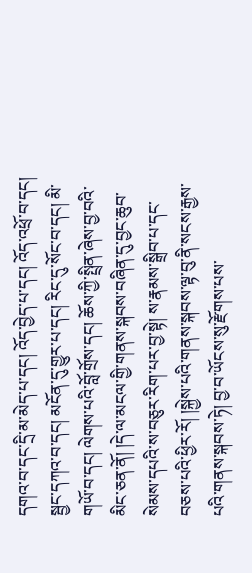དགའ་བ་དང་དྲི་མ་མེད་པ་དང། འོད་བྱེད་པ་དང། འོད་འཕྲོ་བ་དང། སྦྱང་དཀའ་བ་དང། མངོན་དུ་གྱུར་པ་དང། རིང་དུ་སོང་བ་དང། མི་གཡོ་བ་དང། ལེགས་པའི་བློ་གྲོས་དང། ཆོས་ཀྱི་སྤྲིན་ཞེས་བྱ་བའི་མིང་ཅན་ནོ། །དེ་ལ་མངལ་གྱི་གནས་སྐབས་བཞིན་དུ་བྱང་ཆུབ་སེམས་དཔའི་ས་བཅུར་རིག་པར་བྱ་སྟེ། ས་རྣམས་སྒྲིབ་པ་དང་བཅས་པའི་ཕྱིར་རོ། །སྐྱེས་པའི་གནས་སྐབས་ལྟ་བུ་ནི་སངས་རྒྱས་པའི་གནས་སྐབས་ཏེ། བྱ་བ་ཡོངས་སུ་རྫོགས་པས་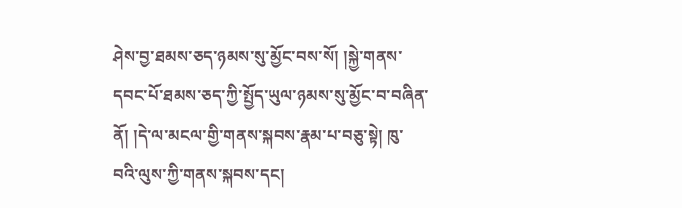ཤེས་བྱ་ཐམས་ཅད་ཉམས་སུ་མྱོང་བས་སོ། །སྐྱེ་གནས་དབང་པོ་ཐམས་ཅད་ཀྱི་སྤྱོད་ཡུལ་ཉམས་སུ་མྱོང་བ་བཞིན་ནོ། །དེ་ལ་མངལ་གྱི་གནས་སྐབས་རྣམ་པ་བཅུ་སྟེ། ཁུ་བའི་ལུས་ཀྱི་གནས་སྐབས་དང།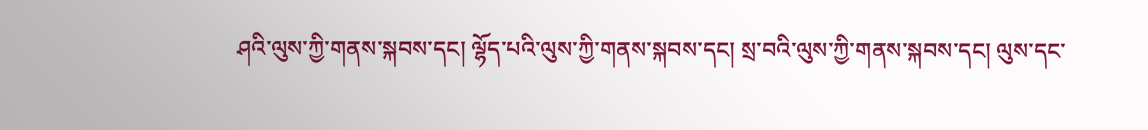ཤའི་ལུས་ཀྱི་གནས་སྐབས་དང། ལྷོད་པའི་ལུས་ཀྱི་གནས་སྐབས་དང། སྲ་བའི་ལུས་ཀྱི་གནས་སྐབས་དང། ལུས་དང་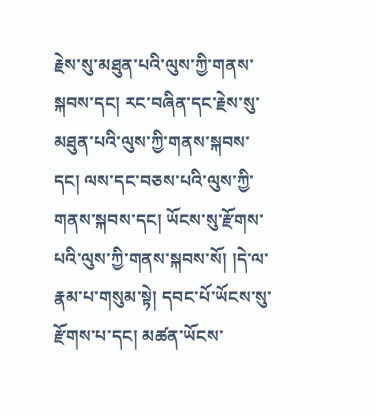རྗེས་སུ་མཐུན་པའི་ལུས་ཀྱི་གནས་སྐབས་དང། རང་བཞིན་དང་རྗེས་སུ་མཐུན་པའི་ལུས་ཀྱི་གནས་སྐབས་དང། ལས་དང་བཅས་པའི་ལུས་ཀྱི་གནས་སྐབས་དང། ཡོངས་སུ་རྫོགས་པའི་ལུས་ཀྱི་གནས་སྐབས་སོ། །དེ་ལ་རྣམ་པ་གསུམ་སྟེ། དབང་པོ་ཡོངས་སུ་རྫོགས་པ་དང། མཚན་ཡོངས་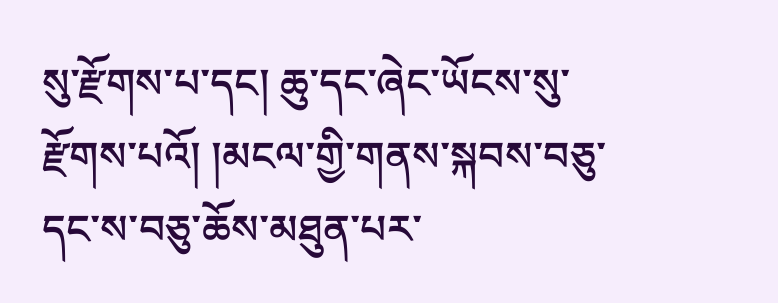སུ་རྫོགས་པ་དང། ཆུ་དང་ཞེང་ཡོངས་སུ་རྫོགས་པའོ། །མངལ་གྱི་གནས་སྐབས་བཅུ་དང་ས་བཅུ་ཆོས་མཐུན་པར་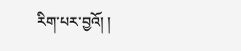རིག་པར་བྱའོ། །